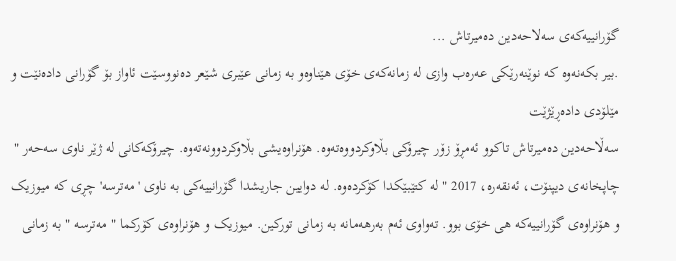گۆرانییەکەی سەلاحەدین دەمیرتاش ...
.بیر بکەنەوە کە نوێنەرێکی عەرەب وازی لە زمانەکەی خۆی هێناوەو بە زمانی عێبری شێعر دەنووسێت ئاواز بۆ گۆرانی دادەنێت و مێلۆدی دادەڕێژێت
سەڵاحەدین دەمیرتاش تاکوو ئەمڕۆ زۆر چیرۆکی بڵاوکردووەتەوە. هۆنراوەیشی بڵاوکردوونەتەوە. چیرۆکەکانی لە ژێر ناوی سەحەر " چاپخانەی دیپنۆت، ئەنقەرە، 2017 " لە کتێبێکدا کۆکردەوە. لە دوایین جاریشدا گۆرانییەکی بە ناوی 'مەترسە' چڕی کە میوزیک و هۆنراوەی گۆرانییەکە هی خۆی بوو. تەواوی ئەم بەرهەمانە بە زمانی تورکین. میوزیک و هۆنراوەی کۆرکما " مەترسە " بە زمانی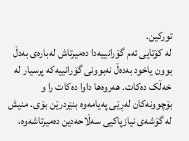تورکین.
لە کۆتایی ئەم گۆرانییەدا دەمیرتاش لەبارەی بەدڵ بوون یاخود بەدەڵ نەبوونی گۆرانییەکە پرسیار لە خەڵک دەکات. هەروەها داوا دەکات را و بۆچوونەکان لەڕێی پەیامەوە بنێردرێن بۆی. منیش لە گۆشەی نیازپاکیی سەڵاحەدین دەمیرتاشەوە،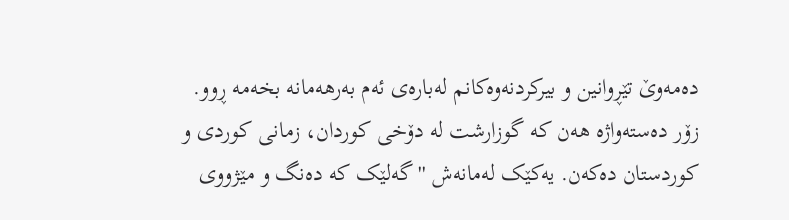دەمەوێ تێڕوانین و بیرکردنەوەکانم لەبارەی ئەم بەرهەمانە بخەمە ڕوو.
زۆر دەستەواژە هەن کە گوزارشت لە دۆخی کوردان، زمانی کوردی و کوردستان دەکەن. یەکێک لەمانەش ''گەلێک کە دەنگ و مێژووی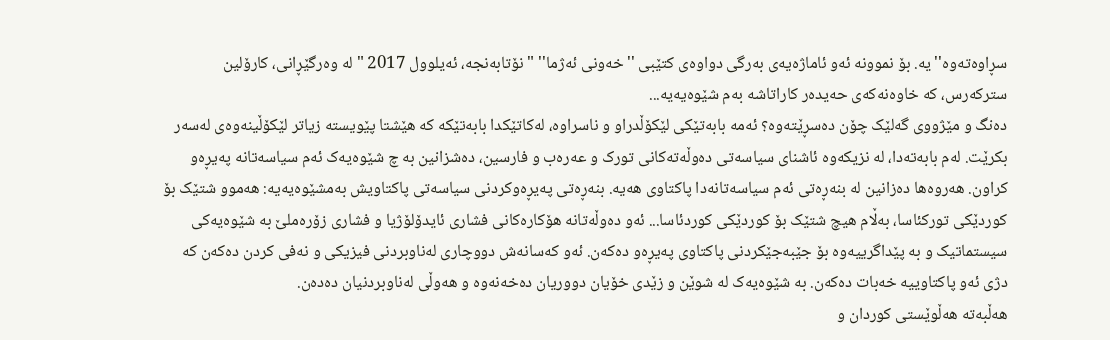سڕاوەتەوە''یە. بۆ نموونە ئەو ئاماژەیەی بەرگی دواوەی کتێبی ''خەونی ئەژما'' " نۆتابەنجە، ئەیلوول 2017 " لە وەرگێڕانی، کارۆلین سترکەرس، کە خاوەنەکەی حەیدەر کاراتاشە بەم شێوەیەیە...
دەنگ و مێژووی گەلێک چۆن دەسڕێتەوە؟ ئەمە بابەتێکی لێکۆڵدراو و ناسراوە، لەکاتێکدا بابەتێکە کە هێشتا پێویستە زیاتر لێکۆڵینەوەی لەسەر بکرێت. لەم بابەتەدا، لە نزیکەوە ئاشنای سیاسەتی دەوڵەتەکانی تورک و عەرەب و فارسین، دەشزانین بە چ شێوەیەک ئەم سیاسەتانە پەیڕەو کراون. هەروەها دەزانین لە بنەڕەتی ئەم سیاسەتانەدا پاکتاوی هەیە. بنەڕەتی پەیڕەوکردنی سیاسەتی پاکتاویش بەمشێوەیەیە: هەموو شتێک بۆ کوردێکی تورکئاسا، بەڵام هیچ شتێک بۆ کوردێکی کوردئاسا... ئەو دەوڵەتانە هۆکارەکانی فشاری ئایدۆلۆژیا و فشاری زۆرەملێ بە شێوەیەکی سیستماتیک و بە پێداگرییەوە بۆ جێبەجێکردنی پاکتاوی پەیڕەو دەکەن. ئەو کەسانەش دووچاری لەناوبردنی فیزیکی و نەفی کردن دەکەن کە دژی ئەو پاکتاوییە خەبات دەکەن. بە شێوەیەک لە شوێن و زێدی خۆیان دووریان دەخەنەوە و هەوڵی لەناوبردنیان دەدەن.
هەڵبەتە هەڵوێستی کوردان و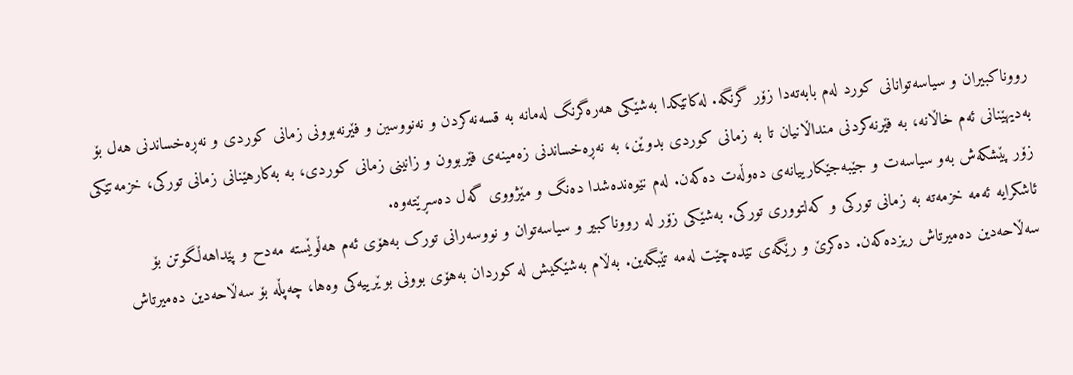رووناکبیران و سیاسەتوانانی کورد لەم بابەتەدا زۆر گرنگە. لەکاتێکدا بەشێکی هەرەگرنگ لەمانە بە قسەنەکردن و نەنووسین و فێرنەبوونی زمانی کوردی و نەڕەخساندنی هەل بۆ بەدیهێنانی ئەم خاڵانە، بە فێرنەکردنی منداڵانیان تا بە زمانی کوردی بدوێن، بە نەڕەخساندنی زەمینەی فێربوون و زانینی زمانی کوردی، بە بەکارهێنانی زمانی تورکی، خزمەتێکی زۆر پێشکەش بەو سیاسەت و جێبەجێکارییانەی دەوڵەت دەکەن. لەم نێوەندەشدا دەنگ و مێژووی گەل دەسڕێتەوە.
ئاشکرایە ئەمە خزمەتە بە زمانی تورکی و کەلتووری تورکی. بەشێکی زۆر لە رووناکبیر و سیاسەتوان و نووسەرانی تورک بەهۆی ئەم هەڵوێستە مەدح و پێداهەڵگوتن بۆ سەڵاحەدین دەمیرتاش ریزدەکەن. دەکرێ و رێگەی تێدەچێت لەمە تێبگەین. بەڵام بەشێکیش لە کوردان بەهۆی بوونی بوێرییەکی وەها، چەپڵە بۆ سەڵاحەدین دەمیرتاش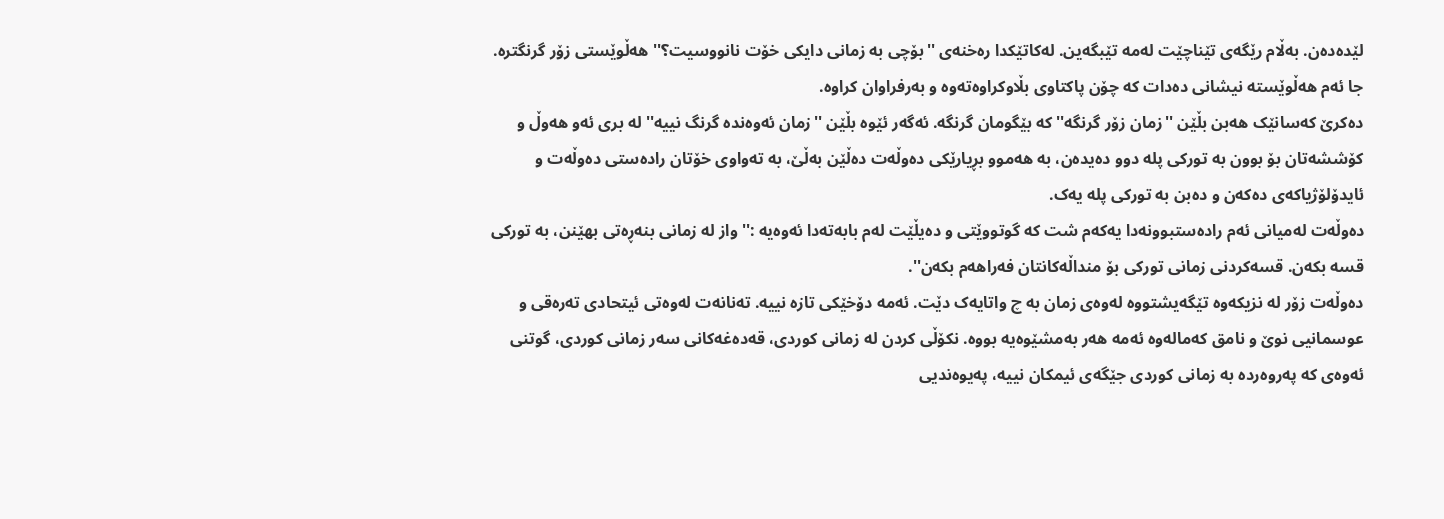لێدەدەن. بەڵام رێگەی تێناچێت لەمە تێبگەین. لەکاتێکدا رەخنەی ''بۆچی بە زمانی دایکی خۆت نانووسیت؟'' هەڵوێستی زۆر گرنگترە. جا ئەم هەڵوێستە نیشانی دەدات کە چۆن پاکتاوی بڵاوکراوەتەوە و بەرفراوان کراوە.
دەکرێ کەسانێک هەبن بڵێن ''زمان زۆر گرنگە'' کە بێگومان گرنگە. ئەگەر ئێوە بڵێن ''زمان ئەوەندە گرنگ نییە'' لە بری ئەو هەوڵ و کۆششەتان بۆ بوون بە تورکی پلە دوو دەیدەن، بە هەموو بڕیارێکی دەوڵەت دەڵێن بەڵێ، بە تەواوی خۆتان رادەستی دەوڵەت و ئایدۆلۆژیاکەی دەکەن و دەبن بە تورکی پلە یەک.
دەوڵەت لەمیانی ئەم رادەستبوونەدا یەکەم شت کە گوتووێتی و دەیڵێت لەم بابەتەدا ئەوەیە :''واز لە زمانی بنەڕەتی بهێنن، بە تورکی قسە بکەن. قسەکردنی زمانی تورکی بۆ منداڵەکانتان فەراهەم بکەن''.
دەوڵەت زۆر لە نزیکەوە تێگەیشتووە لەوەی زمان بە چ واتایەک دێت. ئەمە دۆخێکی تازە نییە. تەنانەت لەوەتی ئیتحادی تەرەقی و عوسمانیی نوێ و نامق کەمالەوە ئەمە هەر بەمشێوەیە بووە. نکۆڵی کردن لە زمانی کوردی، قەدەغەکانی سەر زمانی کوردی، گوتنی ئەوەی کە پەروەردە بە زمانی کوردی جێگەی ئیمکان نییە، پەیوەندیی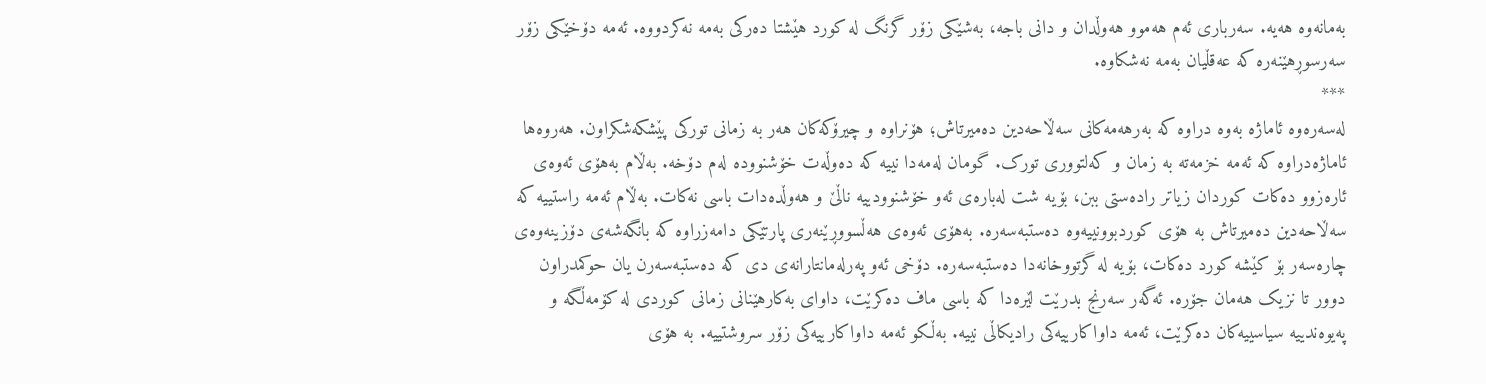بەمانەوە هەیە. سەرباری ئەم هەموو هەوڵدان و دانی باجە، بەشێکی زۆر گرنگ لە کورد هێشتا دەرکی بەمە نەکردووە. ئەمە دۆخێکی زۆر سەرسوڕهێنەرە کە عەقڵیان بەمە نەشکاوە.
***
لەسەرەوە ئاماژە بەوە دراوە کە بەرهەمەکانی سەڵاحەدین دەمیرتاش؛ هۆنراوە و چیرۆکەکان هەر بە زمانی تورکی پێشکەشکراون. هەروەها ئاماژەدراوە کە ئەمە خزمەتە بە زمان و کەلتووری تورک. گومان لەمەدا نییە کە دەوڵەت خۆشنوودە لەم دۆخە. بەڵام بەهۆی ئەوەی ئارەزوو دەکات کوردان زیاتر رادەستی ببن، بۆیە شت لەبارەی ئەو خۆشنوودییە ناڵێ و هەوڵدەدات باسی نەکات. بەڵام ئەمە راستییە کە سەڵاحەدین دەمیرتاش بە هۆی کوردبوونییەوە دەستبەسەرە. بەهۆی ئەوەی هەڵسووڕێنەری پارتێکی دامەزراوە کە بانگەشەی دۆزینەوەی چارەسەر بۆ کێشە کورد دەکات، بۆیە لە گرتووخانەدا دەستبەسەرە. دۆخی ئەو پەرلەمانتارانەی دی کە دەستبەسەرن یان حوکمدراون دوور تا نزیک هەمان جۆرە. ئەگەر سەرنج بدرێت لێرەدا کە باسی ماف دەکرێت، داوای بەکارهێنانی زمانی کوردی لە کۆمەڵگە و پەیوەندییە سیاسییەکان دەکرێت، ئەمە داواکارییەکی رادیکاڵی نییە. بەڵکو ئەمە داواکارییەکی زۆر سروشتییە. بە هۆی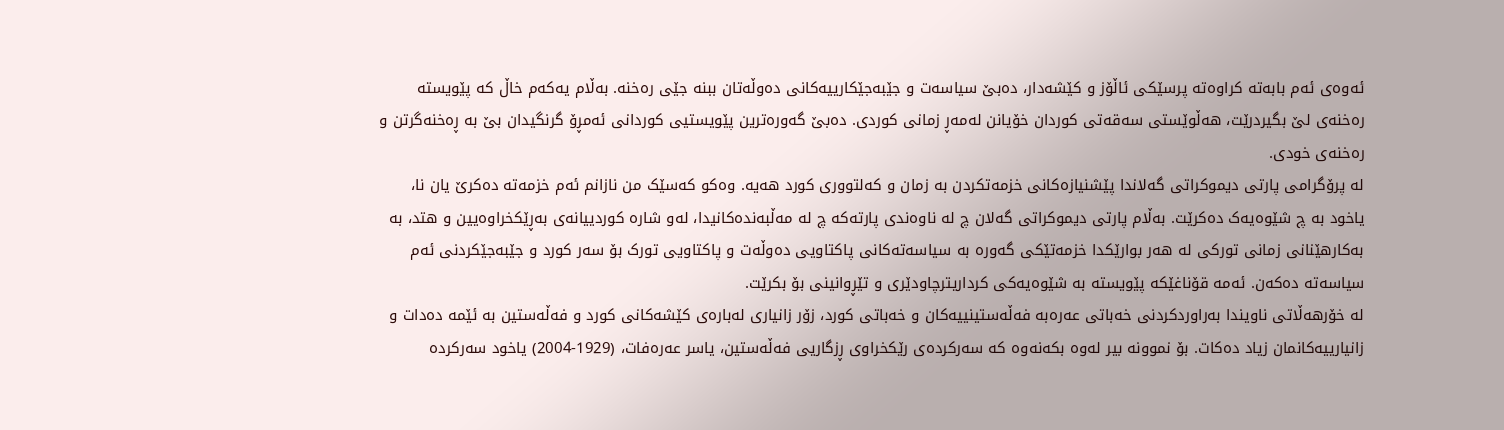ئەوەی ئەم بابەتە کراوەتە پرسێکی ئاڵۆز و کێشەدار، دەبێ سیاسەت و جێبەجێکارییەکانی دەوڵەتان ببنە جێی رەخنە. بەڵام یەکەم خاڵ کە پێویستە رەخنەی لێ بگیردرێت، هەڵوێستی سەقەتی کوردان خۆیانن لەمەڕ زمانی کوردی. دەبێ گەورەترین پێویستیی کوردانی ئەمڕۆ گرنگیدان بێ بە ڕەخنەگرتن و رەخنەی خودی.
لە پرۆگرامی پارتی دیموکراتی گەلاندا پێشنیازەکانی خزمەتکردن بە زمان و کەلتووری کورد هەیە. وەکو کەسێک من نازانم ئەم خزمەتە دەکرێ یان نا، یاخود بە چ شێوەیەک دەکرێت. بەڵام پارتی دیموکراتی گەلان چ لە ناوەندی پارتەکە چ لە مەڵبەندەکانیدا، لەو شارە کوردییانەی بەڕێکخراوەیین و هتد، بە بەکارهێنانی زمانی تورکی لە هەر بوارێکدا خزمەتێکی گەورە بە سیاسەتەکانی پاکتاویی دەوڵەت و پاکتاویی تورک بۆ سەر کورد و جێبەجێکردنی ئەم سیاسەتە دەکەن. ئەمە قۆناغێکە پێویستە بە شێوەیەکی کرداریترچاودێری و تێڕوانینی بۆ بکرێت.
لە خۆرهەڵاتی ناویندا بەراوردکردنی خەباتی عەرەبە فەڵەستینییەکان و خەباتی کورد، زۆر زانیاری لەبارەی کێشەکانی کورد و فەڵەستین بە ئێمە دەدات و زانیارییەکانمان زیاد دەکات. بۆ نموونە بیر لەوە بکەنەوە کە سەرکردەی رێکخراوی ڕزگاریی فەڵەستین، یاسر عەرەفات، (1929-2004) یاخود سەرکردە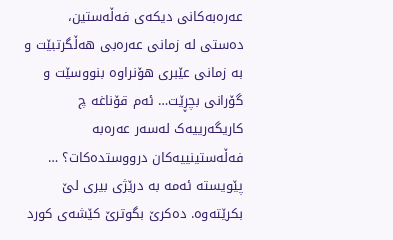عەرەبەکانی دیکەی فەڵەستین، دەستی لە زمانی عەرەبی هەڵگرتبێت و بە زمانی عێبری هۆنراوە بنووسێت و گۆرانی بچڕێت… ئەم قۆناغە چ کاریگەرییەک لەسەر عەرەبە فەڵەستینییەکان درووستدەکات؟ … پێویستە ئەمە بە درێژی بیری لێ بکرێتەوە. دەکرێ بگوترێ کێشەی کورد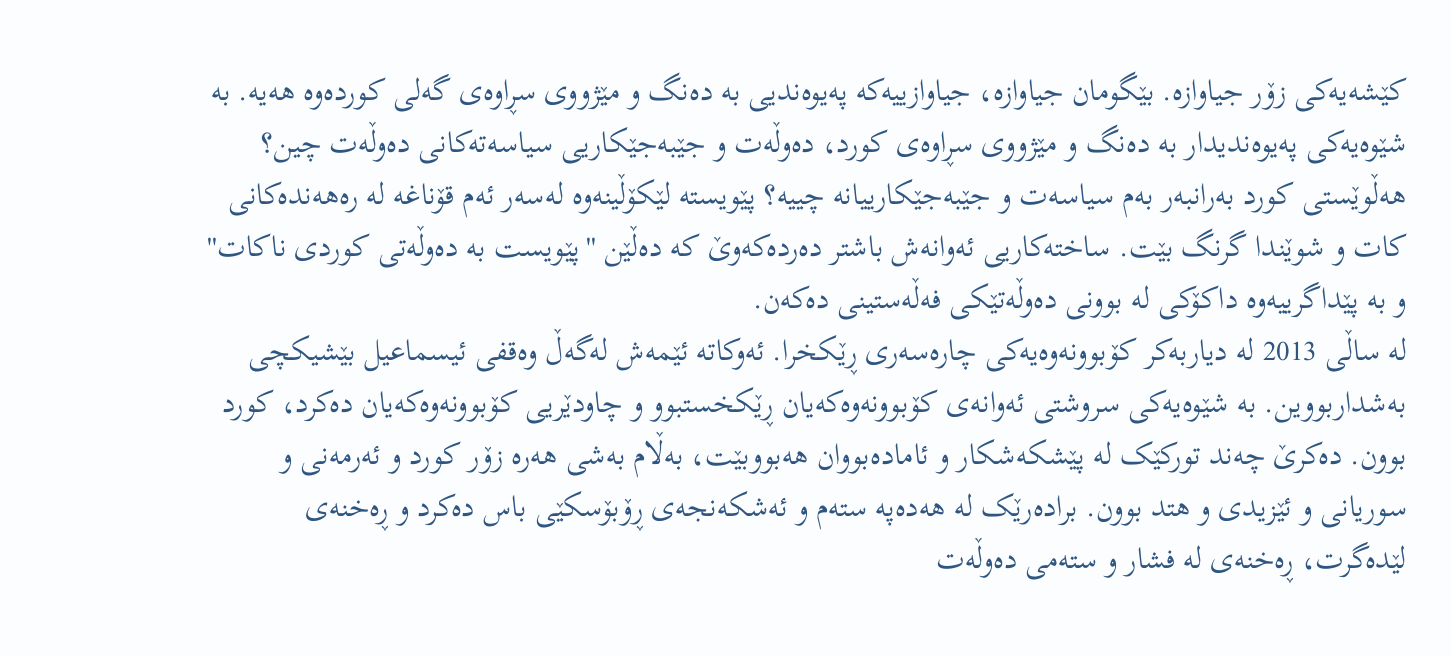کێشەیەکی زۆر جیاوازە. بێگومان جیاوازە، جیاوازییەکە پەیوەندیی بە دەنگ و مێژووی سڕاوەی گەلی کوردەوە هەیە. بە شێوەیەکی پەیوەندیدار بە دەنگ و مێژووی سڕاوەی کورد، دەوڵەت و جێبەجێکاریی سیاسەتەکانی دەوڵەت چین؟ هەڵوێستی کورد بەرانبەر بەم سیاسەت و جێبەجێکارییانە چییە؟ پێویستە لێکۆڵینەوە لەسەر ئەم قۆناغە لە رەهەندەکانی کات و شوێندا گرنگ بێت. ساختەکاریی ئەوانەش باشتر دەردەکەوێ کە دەڵێن ''پێویست بە دەوڵەتی کوردی ناکات'' و بە پێداگرییەوە داکۆکی لە بوونی دەوڵەتێکی فەڵەستینی دەکەن.
لە ساڵی 2013 لە دیاربەکر کۆبوونەوەیەکی چارەسەری ڕێکخرا. ئەوکاتە ئێمەش لەگەڵ وەقفی ئیسماعیل بێشیکچی بەشداربووین. بە شێوەیەکی سروشتی ئەوانەی کۆبوونەوەکەیان ڕێکخستبوو و چاودێریی کۆبوونەوەکەیان دەکرد، کورد بوون. دەکرێ چەند تورکێک لە پێشکەشکار و ئامادەبووان هەبووبێت، بەڵام بەشی هەرە زۆر کورد و ئەرمەنی و سوریانی و ئێزیدی و هتد بوون. برادەرێک لە هەدەپە ستەم و ئەشکەنجەی ڕۆبۆسکێی باس دەکرد و ڕەخنەی لێدەگرت، ڕەخنەی لە فشار و ستەمی دەوڵەت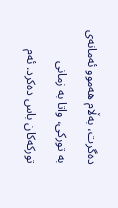دەگرت، بەڵام هەموو ئەمانەی بە تورکی، واتا بە زمانی تورکەکان باس دەکرد. ئەم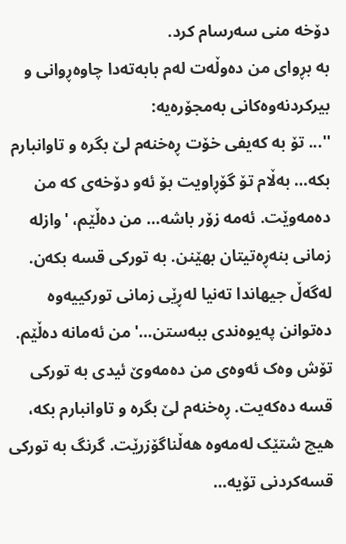دۆخە منی سەرسام کرد.
بە بڕوای من دەوڵەت لەم بابەتەدا چاوەڕوانی و بیرکردنەوەکانی بەمجۆرەیە:
''... تۆ بە کەیفی خۆت ڕەخنەم لێ بگرە و تاوانبارم بکە… بەڵام تۆ گۆڕاویت بۆ ئەو دۆخەی کە من دەمەوێت. ئەمە زۆر باشە… من دەڵێم، 'وازلە زمانی بنەڕەتیتان بهێنن. بە تورکی قسە بکەن. لەگەڵ جیهاندا تەنیا لەڕێی زمانی تورکییەوە دەتوانن پەیوەندی ببەستن…' من ئەمانە دەڵێم. تۆش وەک ئەوەی من دەمەوێ ئیدی بە تورکی قسە دەکەیت. ڕەخنەم لێ بگرە و تاوانبارم بکە، هیچ شتێک لەمەوە هەڵناگۆزرێت. گرنگ بە تورکی قسەکردنی تۆیە…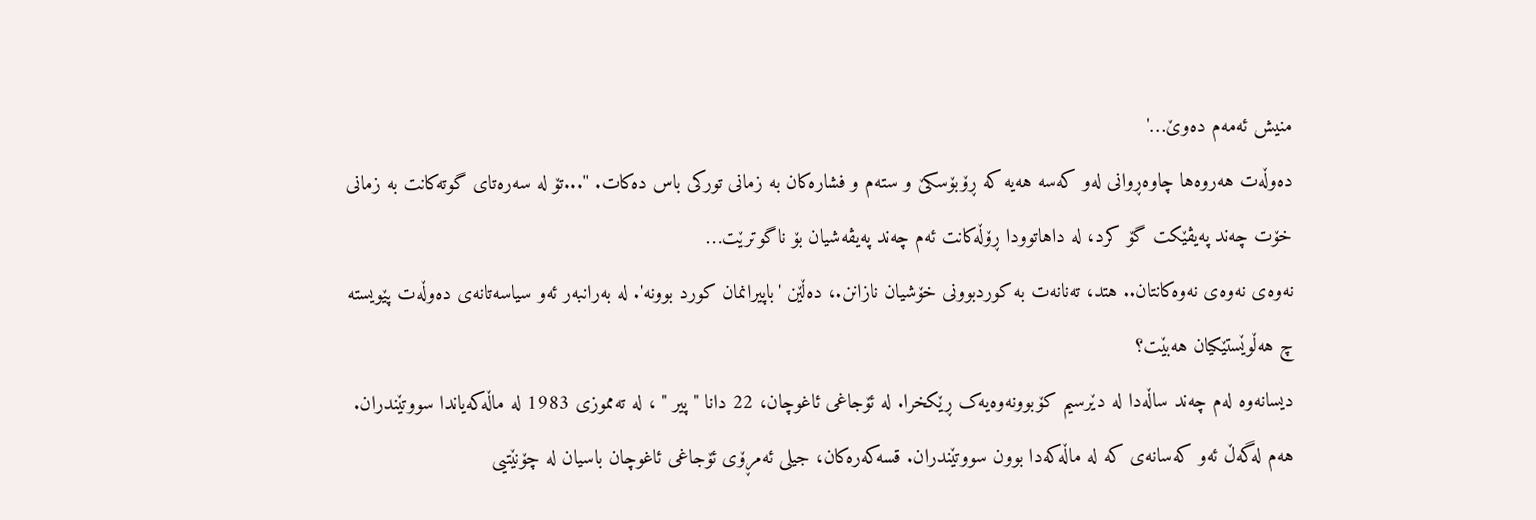منیش ئەمەم دەوێ…'
دەوڵەت هەروەها چاوەڕوانی لەو کەسە هەیە کە ڕۆبۆسکێ و ستەم و فشارەکان بە زمانی تورکی باس دەکات. ''...تۆ لە سەرەتای گوتەکانت بە زمانی خۆت چەند پەیڤێکت گۆ کرد، لە داهاتوودا ڕۆڵەکانت ئەم چەند پەیڤەشیان بۆ ناگوترێت…
نەوەی نەوەی نەوەکانتان.. هتد، تەنانەت بە کوردبوونی خۆشیان نازانن.، دەڵێن 'باپیرانمان کورد بوونە'. لە بەرانبەر ئەو سیاسەتانەی دەوڵەت پێویستە چ هەڵوێستێکیان هەبێت؟
دیسانەوە لەم چەند ساڵەدا لە دێرسیم کۆبوونەوەیەک ڕێکخرا. لە ئۆجاغی ئاغوچان، 22 دانا " پیر " ، لە تەمموزی 1983 لە ماڵەکەیاندا سووتێندران. هەم لەگەڵ ئەو کەسانەی کە لە ماڵەکەدا بوون سووتێندران. قسەکەرەکان، جیلی ئەمڕۆی ئۆجاغی ئاغوچان باسیان لە چۆنێتیی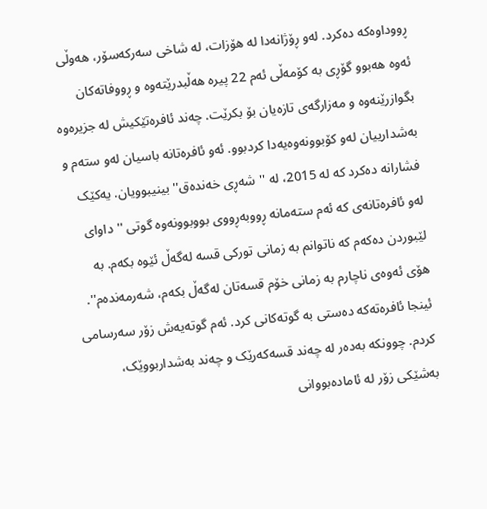ڕووداوەکە دەکرد. لەو ڕۆژانەدا لە هۆزات، لە شاخی سەرکەسۆر، هەوڵی ئەوە هەبوو گۆڕی بە کۆمەڵی ئەم 22 پیرە هەڵبدرێتەوە و ڕووفاتەکان بگوازرێنەوە و مەزارگەی تازەیان بۆ بکرێت. چەند ئافرەتێکیش لە جزیرەوە بەشدارییان لەو کۆبوونەوەیەدا کردبوو. ئەو ئافرەتانە باسیان لەو ستەم و فشارانە دەکرد کە لە 2015، لە ''شەڕی خەندەق'' بینیبوویان. یەکێک لەو ئافرەتانەی کە ئەم ستەمانە ڕووبەڕووی بووبوونەوە گوتی ''داوای لێبوردن دەکەم کە ناتوانم بە زمانی تورکی قسە لەگەڵ ئێوە بکەم. بە هۆی ئەوەی ناچارم بە زمانی خۆم قسەتان لەگەڵ بکەم، شەرمەندەم''. ئینجا ئافرەتەکە دەستی بە گوتەکانی کرد. ئەم گوتەیەش زۆر سەرسامی کردم. چوونکە بەدەر لە چەند قسەکەرێک و چەند بەشداربووێک، بەشێکی زۆر لە ئامادەبووانی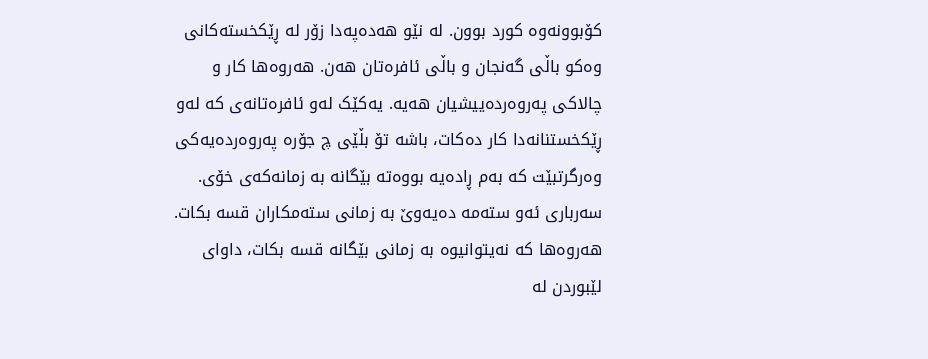کۆبوونەوە کورد بوون. لە نێو هەدەپەدا زۆر لە ڕێکخستەکانی وەکو باڵی گەنجان و باڵی ئافرەتان هەن. هەروەها کار و چالاکی پەروەردەییشیان هەیە. یەکێک لەو ئافرەتانەی کە لەو ڕێکخستنانەدا کار دەکات، باشە تۆ بڵێی چ جۆرە پەروەردەیەکی وەرگرتبێت کە بەم ڕادەیە بووەتە بێگانە بە زمانەکەی خۆی. سەرباری ئەو ستەمە دەیەوێ بە زمانی ستەمکاران قسە بکات. هەروەها کە نەیتوانیوە بە زمانی بێگانە قسە بکات، داوای لێبوردن لە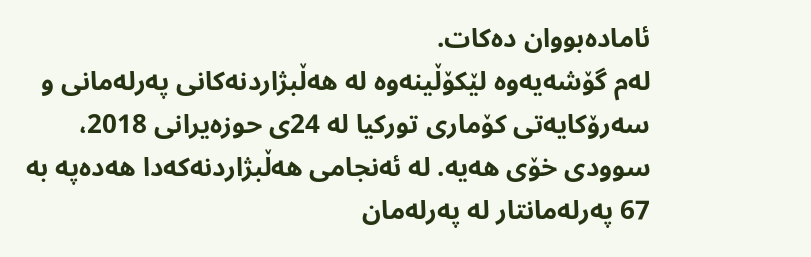ئامادەبووان دەکات.
لەم گۆشەیەوە لێکۆڵینەوە لە هەڵبژاردنەکانی پەرلەمانی و سەرۆکایەتی کۆماری تورکیا لە 24ی حوزەیرانی 2018، سوودی خۆی هەیە. لە ئەنجامی هەڵبژاردنەکەدا هەدەپە بە 67 پەرلەمانتار لە پەرلەمان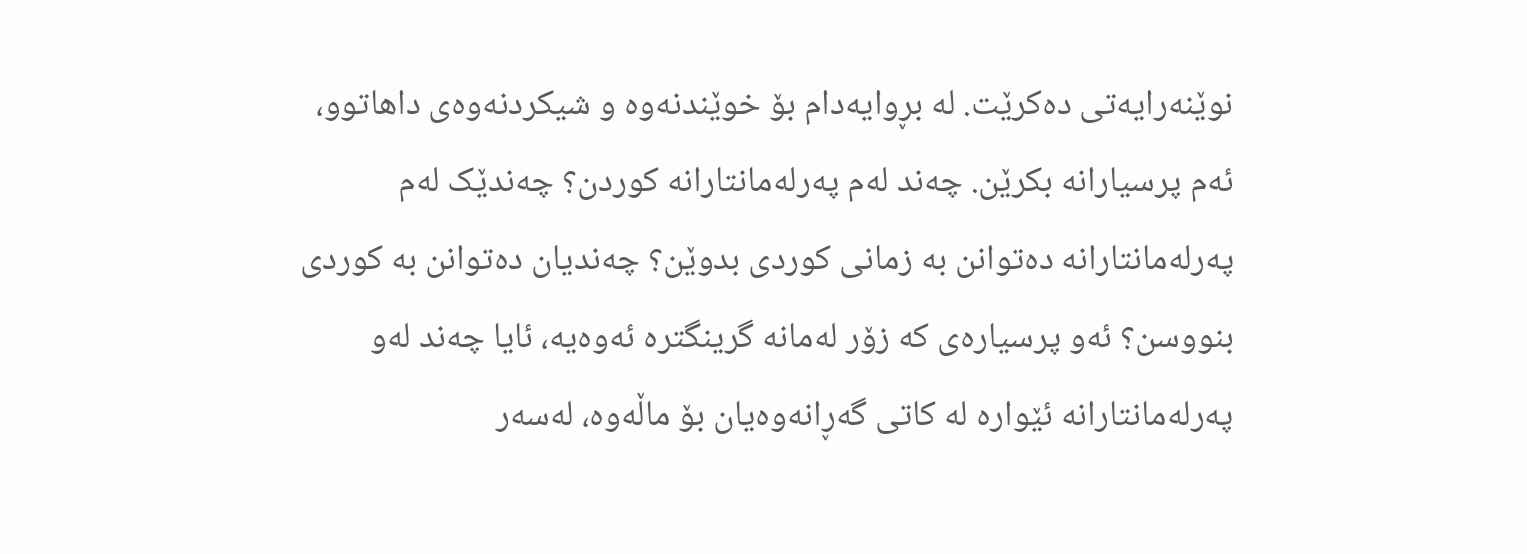نوێنەرایەتی دەکرێت. لە بڕوایەدام بۆ خوێندنەوە و شیکردنەوەی داهاتوو، ئەم پرسیارانە بکرێن. چەند لەم پەرلەمانتارانە کوردن؟ چەندێک لەم پەرلەمانتارانە دەتوانن بە زمانی کوردی بدوێن؟ چەندیان دەتوانن بە کوردی بنووسن؟ ئەو پرسیارەی کە زۆر لەمانە گرینگترە ئەوەیە، ئایا چەند لەو پەرلەمانتارانە ئێوارە لە کاتی گەڕانەوەیان بۆ ماڵەوە، لەسەر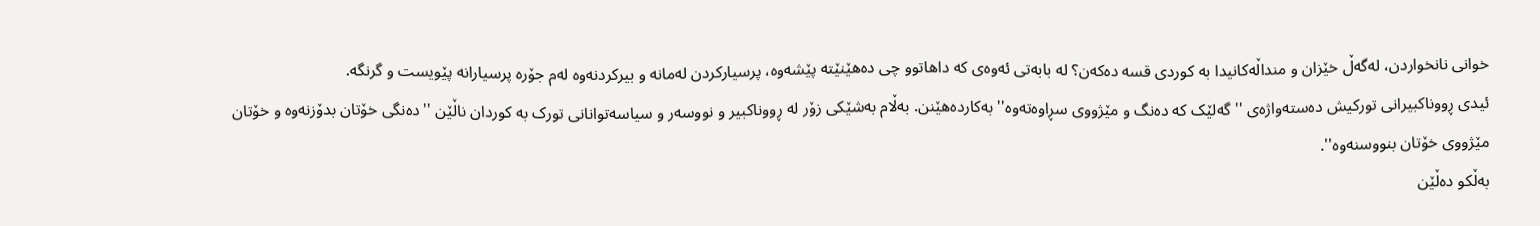خوانی نانخواردن، لەگەڵ خێزان و منداڵەکانیدا بە کوردی قسە دەکەن؟ لە بابەتی ئەوەی کە داهاتوو چی دەهێنێتە پێشەوە، پرسیارکردن لەمانە و بیرکردنەوە لەم جۆرە پرسیارانە پێویست و گرنگە.
ئیدی ڕووناکبیرانی تورکیش دەستەواژەی ''گەلێک کە دەنگ و مێژووی سڕاوەتەوە'' بەکاردەهێنن. بەڵام بەشێکی زۆر لە ڕووناکبیر و نووسەر و سیاسەتوانانی تورک بە کوردان ناڵێن ''دەنگی خۆتان بدۆزنەوە و خۆتان مێژووی خۆتان بنووسنەوە''.
بەڵکو دەڵێن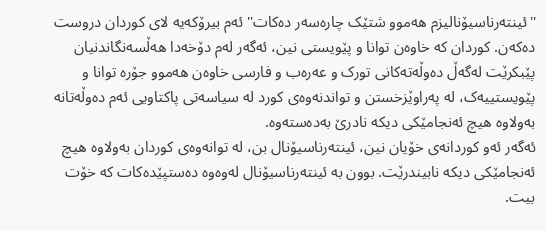''ئینتەرناسیۆنالیزم هەموو شتێک چارەسەر دەکات'' ئەم بیرۆکەیە لای کوردان دروست دەکەن. کوردان کە خاوەن توانا و پێویستی نین، ئەگەر لەم دۆخەدا هەڵسەنگاندنیان پێبکرێت لەگەڵ دەوڵەتەکانی تورک و عەرەب و فارسی خاوەن هەموو جۆرە توانا و پێویستییەک، لە پەراوێزخستن و تواندنەوەی کورد لە سیاسەتی پاکتاویی ئەم دەوڵەتانە بەولاوە هیچ ئەنجامێکی دیکە نادرێ بەدەستەوە.
ئەگەر ئەو کوردانەی خۆیان نین، ئینتەرناسیۆنال بن، لە توانەوەی کوردان بەولاوە هیچ ئەنجامێکی دیکە نابیندرێت. بوون بە ئینتەرناسیۆنال لەوەوە دەستپێدەکات کە خۆت بیت.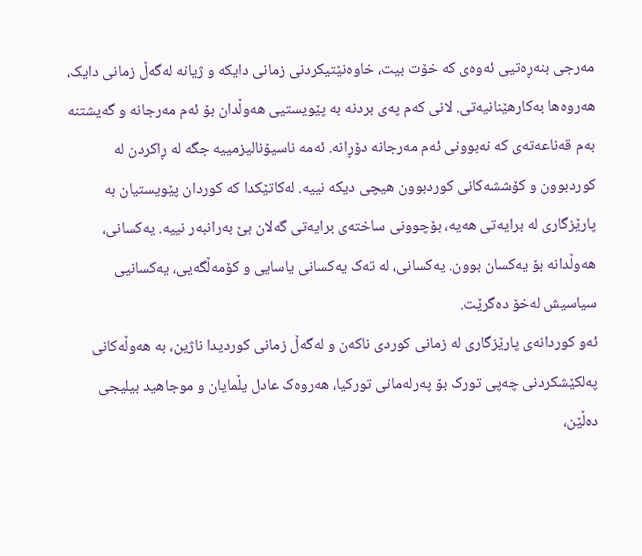مەرجی بنەڕەتیی ئەوەی کە خۆت بیت، خاوەنێتیکردنی زمانی دایکە و ژیانە لەگەڵ زمانی دایک، هەروەها بەکارهێنانیەتی. لانی کەم پەی بردنە بە پێویستیی هەوڵدان بۆ ئەم مەرجانە و گەیشتنە بەم قەناعەتەی کە نەبوونی ئەم مەرجانە دۆڕانە. ئەمە ناسیۆنالیزمییە جگە لە ڕاکردن لە کوردبوون و کۆششەکانی کوردبوون هیچی دیکە نییە. لەکاتێکدا کە کوردان پێویستیان بە پارێزگاری لە برایەتی هەیە، بۆچوونی ساختەی برایەتی گەلان بێ بەرانبەر نییە. یەکسانی، هەوڵدانە بۆ یەکسان بوون. یەکسانی، لە تەک یەکسانی یاسایی و کۆمەڵگەیی، یەکسانیی سیاسیش لەخۆ دەگرێت.
ئەو کوردانەی پارێزگاری لە زمانی کوردی ناکەن و لەگەڵ زمانی کوردیدا ناژین، بە هەوڵەکانی پەلکێشکردنی چەپی تورک بۆ پەرلەمانی تورکیا، هەروەک عادل یڵمایان و موجاهید بیلیجی دەڵێن،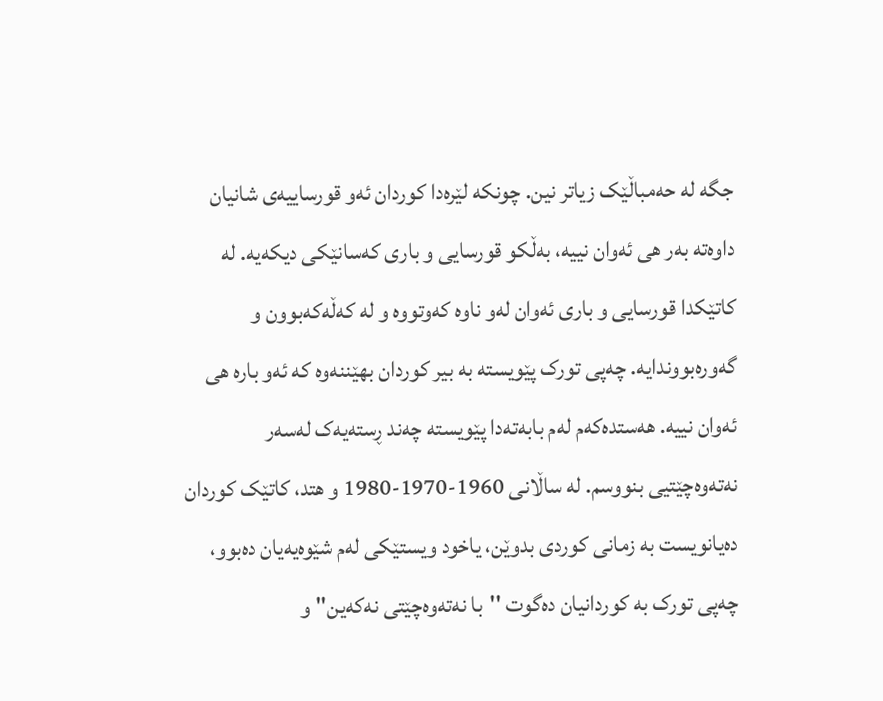جگە لە حەمباڵێک زیاتر نین. چونکە لێرەدا کوردان ئەو قورساییەی شانیان داوەتە بەر هی ئەوان نییە، بەڵکو قورسایی و باری کەسانێکی دیکەیە. لە کاتێکدا قورسایی و باری ئەوان لەو ناوە کەوتووە و لە کەڵەکەبوون و گەورەبووندایە. چەپی تورک پێویستە بە بیر کوردان بهێننەوە کە ئەو بارە هی ئەوان نییە. هەستدەکەم لەم بابەتەدا پێویستە چەند ڕستەیەک لەسەر نەتەوەچێتیی بنووسم. لە ساڵانی 1960-1970-1980 و هتد، کاتێک کوردان دەیانویست بە زمانی کوردی بدوێن، یاخود ویستێکی لەم شێوەیەیان دەبوو، چەپی تورک بە کوردانیان دەگوت ''با نەتەوەچێتی نەکەین'' و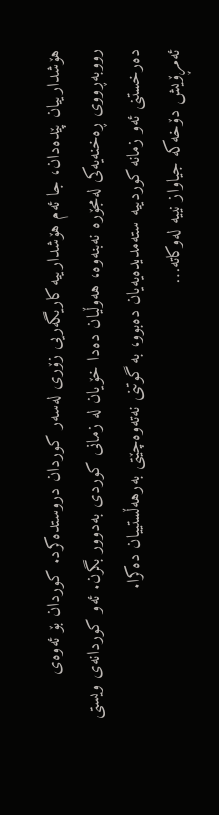هۆشدارییان پێدەدان، جا ئەم هۆشدارییە کاریگەریی زۆری لەسەر کوردان دروستدەکرد. کوردان بۆ ئەوەی رووبەڕووی ڕەخنەیەکی لەمجۆرە نەبنەوە، هەوڵیان دەدا خۆیان لە زمانی کوردی بەدوور بگرن. ئەو کوردانەی ویستی دەرخستنی ئەو زمانە کوردییە ستەمدیدەیەیان دەبوو، بە گوتنی نەتەوەچێتی بەرهەڵستییان دەکرا.
ئەمڕۆیش دۆخەکە جیاواز نییە لەوکاتە…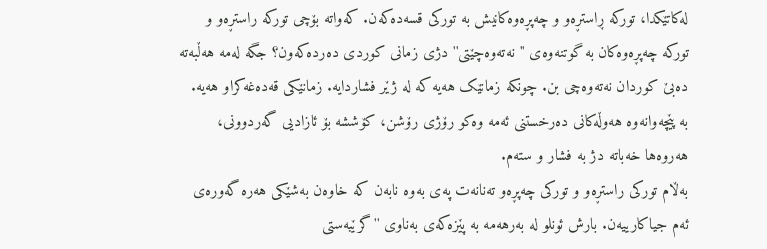لەکاتێکدا، تورکە ڕاستڕەو و چەپڕەوەکانیش بە تورکی قسەدەکەن. کەواتە بۆچی تورکە راستڕەو و تورکە چەپڕەوەکان بە گوتنەوەی ''نەتەوەچێتی'' دژی زمانی کوردی دەردەکەون؟ جگە لەمە هەڵبەتە دەبێ کوردان نەتەوەچی بن. چونکە زمانێک هەیە کە لە ژێر فشاردایە. زمانێکی قەدەغەکراو هەیە. بە پێچەوانەوە هەوڵەکانی دەرخستنی ئەمە وەکو رۆژی رۆشن، کۆششە بۆ ئازادیی گەردوونی، هەروەها خەباتە دژ بە فشار و ستەم.
بەڵام تورکی راستڕەو و تورکی چەپڕەو تەنانەت پەی بەوە نابەن کە خاوەن بەشێکی هەرە گەورەی ئەم جیاکارییەن. بارش ئونلو لە بەرهەمە بە پێزەکەی بەناوی ''گرێبەستی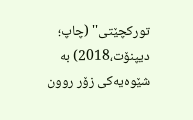تورکچێتی'' (چاپ؛ دیپنۆت،2018) بە شێوەیەکی زۆر روون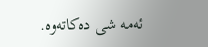ئەمە شی دەکاتەوە.